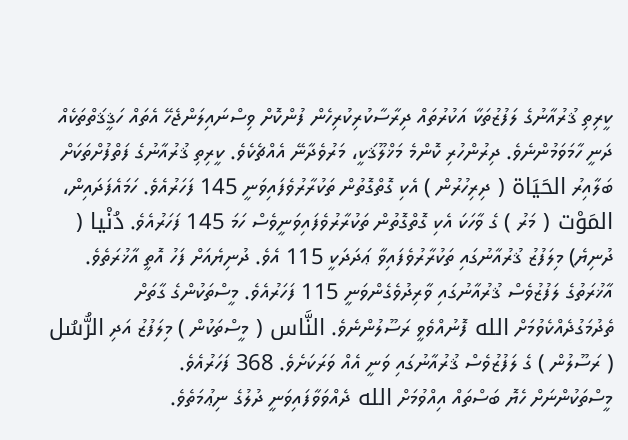ކީރިތި ޤުރުއާނުގެ ލަފުޒުތަކާ އަކުރުތައް ދިރާސާކުރިކުރިހެން ފުންކޮށް ވިސްނައިލަންޖެހޭ އެތައް ހަޤީޤަތްތަކެއް ދަނީ ހާމަވަމުންނެވެ. ދިރުންހުރި ކޮންމެ މަޚްލޫޤަކީ، މަރުވެދާނޭ އެއްޗެކެވެ. ކީރިތި ޤުރުއާނުގެ ފަތްފުށްތަކަށް ބަލާއިރު الحَيَاة ( ދިރިހުރުން ) އެކި ގޮތްގޮތުން ތަކުރާރުވެފައިވަނީ 145 ފަހަރުއެވެ. ހަމައެފަދައިން، المَوْت ( މަރު ) ގެ ވާހަކަ އެކި ގޮތްގޮތުން ތަކުރާރުވެފައިވަނީވެސް ހަމަ 145 ފަހަރުއެވެ. دُنْيا ( ދުނިޔެ) މިލަފުޒު ޤުރުއާނުގައި ތަކުރާރުވެފައިވާ ޢަދަދަކީ 115 އެވެ. ދުނިޔެއަށް ފަހު އޮތީ އާޚުރަތެވެ. އާޚުރަތުގެ ލަފުޒުވެސް ޤުރުއާނުގައި ވާރިދުވެގެންވަނީ 115 ފަހަރުއެވެ. މީސްތަކުންގެ ގާތަށް ތެދުމަގުދެއްކެވުމަށް الله ފޮނުއްވެވީ ރަސޫލުންނެވެ. النَّاس ( މީސްތަކުން ) މިލަފުޒު އަދި الرُّسُل ( ރަސޫލުން ) ގެ ލަފުޒުވެސް ޤުރުއާނުގައި ވަނީ އެއް ވަރަކަށެވެ. 368 ފަހަރުއެވެ.
މީސްތަކުންނަށް ހެޔޮ ބަސްތައް އިއްވުމަށް الله ދެއްވަވާފައިވަނީ ދުލުގެ ނިޢުމަތެވެ.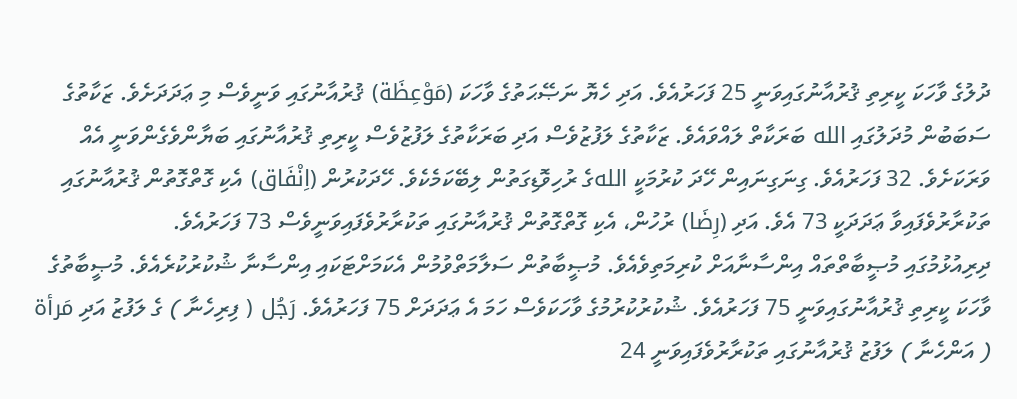ދުލުގެ ވާހަކަ ކީރިތި ޤުރުއާނުގައިވަނީ 25 ފަހަރުއެވެ. އަދި ހެޔޮ ނަޞޭޙަތުގެ ވާހަކަ (مَوْعِظَة) ޤުރުއާނުގައި ވަނީވެސް މި ޢަދަދަށެވެ. ޒަކާތުގެ ސަބަބުން މުދަލުގައި الله ބަރަކާތް ލައްވައެވެ. ޒަކާތުގެ ލަފުޒުވެސް އަދި ބަރަކާތުގެ ލަފުޒުވެސް ކީރިތި ޤުރުއާނުގައި ބަޔާންވެގެންވަނީ އެއް ވަރަކަށެވެ. 32 ފަހަރުއެވެ. ގިނަގިނައިން ހޭދަ ކުރުމަކީ اللهގެ ރުހިވޮޑިގަތުން ލިބޭކަމެކެވެ. ހޭދަކުރުން (اِنْفَاق) އެކި ގޮތްގޮތުން ޤުރުއާނުގައި ތަކުރާރުވެފައިވާ ޢަދަދަކީ 73 އެވެ. އަދި (رِضَا) ރުހުން، އެކި ގޮތްގޮތުން ޤުރުއާނުގައި ތަކުރާރުވެފައިވަނީވެސް 73 ފަހަރުއެވެ.
ދިރިއުޅުމުގައި މުޞީބާތްތައް އިންސާނާއަށް ކުރިމަތިވެއެވެ. މުޞީބާތުން ސަލާމަތްވުމުން އެކަމަށްޓަކައި އިންސާނާ ޝުކުރުކުރެއެވެ. މުޞީބާތުގެ ވާހަކަ ކީރިތި ޤުރުއާނުގައިވަނީ 75 ފަހަރުއެވެ. ޝުކުރުކުރުމުގެ ވާހަކަވެސް ހަމަ އެ ޢަދަދަށް 75 ފަހަރުއެވެ. رَجُل ( ފިރިހެނާ ) ގެ ލަފުޒު އަދި مَرأة ( އަންހެނާ ) ލަފުޒު ޤުރުއާނުގައި ތަކުރާރުވެފައިވަނީ 24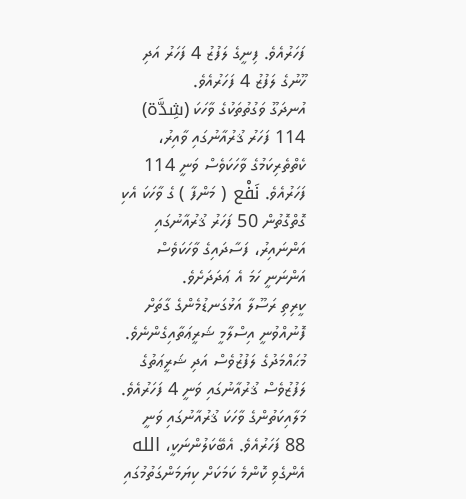ފަހަރުއެވެ. ފިނީގެ ލަފުޒު 4 ފަހަރު އަދި ހޫނުގެ ލަފުޒު 4 ފަހަރުއެވެ.
އުނދަގޫ ވަގުތުތަކުގެ ވާހަކަ (شِدَّة) 114 ފަހަރު ޤުރުއާނުގައި ވާއިރު، ކެތްތެރިކަމުގެ ވާހަކަވެސް ވަނީ 114 ފަހަރުއެވެ. نَفْع ( މަންފާ ) ގެ ވާހަކަ އެކި ގޮތްގޮތުން 50 ފަހަރު ޤުރުއާނުގައި އަންނައިރު، ފަސާދައިގެ ވާހަކަވެސް އަންނަނީ ހަމަ އެ ޢަދަދަށެވެ.
ކީރިތި ރަސޫލާ އަޅުގަނޑުމެންގެ ގާތަށް ފޮނުއްވުނީ އިސްލާމީ ޝަރީޢަތާއިގެންނެވެ. މުޙައްމަދުގެ ލަފުޒުވެސް އަދި ޝަރީޢަތުގެ ލަފުޒުވެސް ޤުރުއާނުގައި ވަނީ 4 ފަހަރުއެވެ. މަލާއިކަތުންގެ ވާހަކަ ޤުރުއާނުގައި ވަނީ 88 ފަހަރުއެވެ. އެބޭކަލުންނަކީ، الله އެންގެވި ކޮންމެ ކަމަކަށް ކިޔަމަންގަތުމުގައި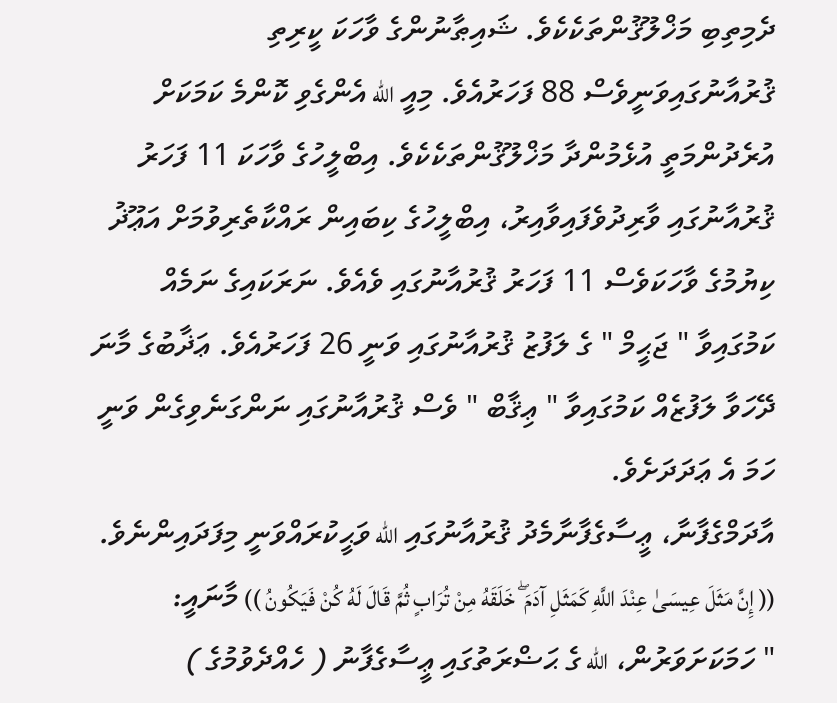ދެމިތިބި މަޚްލޫޤުންތަކެކެވެ. ޝައިޠާނުންގެ ވާހަކަ ކީރިތި ޤުރުއާނުގައިވަނީވެސް 88 ފަހަރުއެވެ. މިއީ الله އެންގެވި ކޮންމެ ކަމަކަށް އުރެދުންމަތީ އުޅެމުންދާ މަޚްލޫޤުންތަކެކެވެ. އިބްލީހުގެ ވާހަކަ 11 ފަހަރު ޤުރުއާނުގައި ވާރިދުވެފައިވާއިރު، އިބްލީހުގެ ކިބައިން ރައްކާތެރިވުމަށް އަޢޫޛު ކިޔުމުގެ ވާހަކަވެސް 11 ފަހަރު ޤުރުއާނުގައި ވެއެވެ. ނަރަކައިގެ ނަމެއް ކަމުގައިވާ " ޖަޙީމް " ގެ ލަފުޒު ޤުރުއާނުގައި ވަނީ 26 ފަހަރުއެވެ. ޢަޛާބުގެ މާނަ ދޭހަވާ ލަފުޒެއް ކަމުގައިވާ " ޢިޤާބް " ވެސް ޤުރުއާނުގައި ނަންގަނެވިގެން ވަނީ ހަމަ އެ ޢަދަދަށެވެ.
އާދަމްގެފާނާ، ޢީސާގެފާނާމެދު ޤުރުއާނުގައި الله ވަޙީކުރައްވަނީ މިފަދައިންނެވެ. (( إِنَّ مَثَلَ عِيسَىٰ عِنْدَ اللَّهِ كَمَثَلِ آدَمَ ۖ خَلَقَهُ مِنْ تُرَابٍ ثُمَّ قَالَ لَهُ كُنْ فَيَكُونُ )) މާނައީ: " ހަމަކަށަވަރުން، الله ގެ ޙަޟްރަތުގައި ޢީސާގެފާނު ( ހެއްދެވުމުގެ )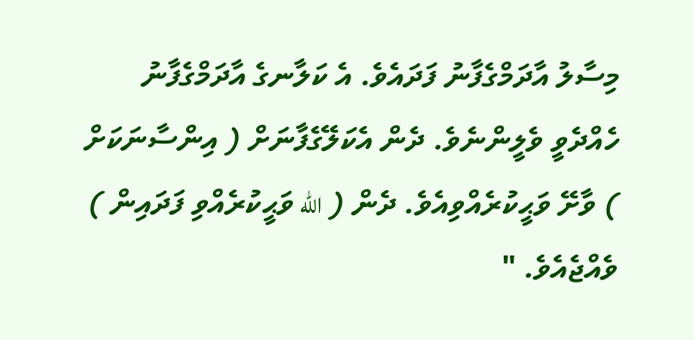މިސާލު އާދަމްގެފާނު ފަދައެވެ. އެ ކަލާނގެ އާދަމްގެފާނު ހެއްދެވީ ވެލީންނެވެ. ދެން އެކަލޭގެފާނަށް ( އިންސާނަކަށް ) ވާށޭ ވަޙީކުރެއްވިއެވެ. ދެން ( الله ވަޙީކުރެއްވި ފަދައިން ) ވެއްޖެއެވެ. "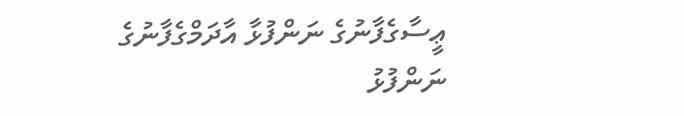ޢީސާގެފާނުގެ ނަންފުޅާ އާދަމްގެފާނުގެ ނަންފުޅު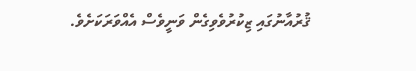ޤުރުއާނުގައި ޒިކުރުވެވިގެން ވަނީވެސް އެއްވަރަކަށެވެ.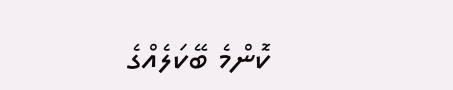ކޮންމެ ބޭކަލެއްގެ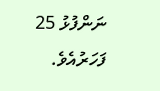ނަންފުޅު 25 ފަހަރުއެވެ.